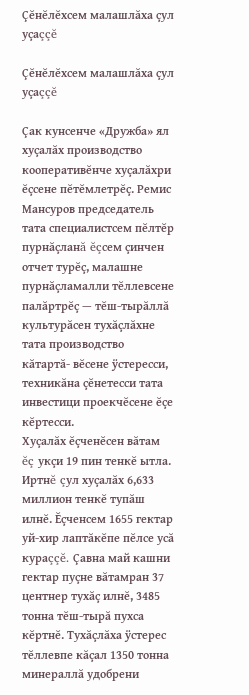Çĕнĕлĕхсем малашлăха çул уçаççĕ

Çĕнĕлĕхсем малашлăха çул уçаççĕ

Çак кунсенче «Дружба» ял хуçалăх производство кооперативĕнче хуçалăхри ĕçсене пĕтĕмлетрĕç. Ремис Мансуров председатель тата специалистсем пĕлтĕр пурнăçланă ĕçсем çинчен отчет турĕç, малашне пурнăçламалли тĕллевсене палăртрĕç — тĕш-тырăллă культурăсен тухăçлăхне тата производство кăтартă- вĕсене ÿстересси, техникăна çĕнетесси тата инвестици проекчĕсене ĕçе кĕртесси.
Хуçалăх ĕçченĕсен вăтам ĕç укçи 19 пин тенкĕ ытла. Иртнĕ çул хуçалăх 6,633 миллион тенкĕ тупăш илнĕ. Ĕçченсем 1655 гектар уй-хир лаптăкĕпе пĕлсе усă кураççĕ. Çавна май кашни гектар пуçне вăтамран 37 центнер тухăç илнĕ, 3485 тонна тĕш-тырă пухса кĕртнĕ. Тухăçлăха ÿстерес тĕллевпе кăçал 1350 тонна минераллă удобрени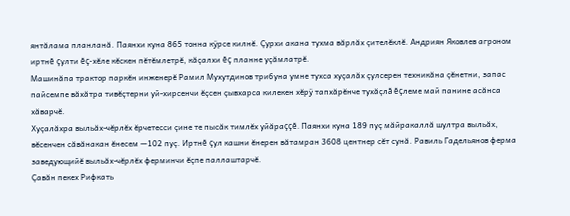янтăлама планланă. Паянхи куна 865 тонна кÿрсе килнĕ. Çурхи акана тухма вăрлăх çителĕклĕ. Андриян Яковлев агроном иртнĕ çулти ĕç-хĕле кĕскен пĕтĕмлетрĕ, кăçалхи ĕç планне уçăмлатрĕ.
Машинăпа трактор паркĕн инженерĕ Рамил Мухутдинов трибуна умне тухса хуçалăх çулсерен техникăна çĕнетни, запас пайсемпе вăхăтра тивĕçтерни уй-хирсенчи ĕçсен çывхарса килекен хĕрÿ тапхăрĕнче тухăçлă ĕçлеме май панине асăнса хăварчĕ.
Хуçалăхра выльăх-чĕрлĕх ĕрчетесси çине те пысăк тимлĕх уйăраççĕ. Паянхи куна 189 пуç мăйракаллă шултра выльăх, вĕсенчен сăвăнакан ĕнесем —102 пуç. Иртнĕ çул кашни ĕнерен вăтамран 3608 центнер сĕт сунă. Равиль Гадельянов ферма заведующийĕ выльăх-чĕрлĕх ферминчи ĕçпе паллаштарчĕ.
Çавăн пекех Рифкать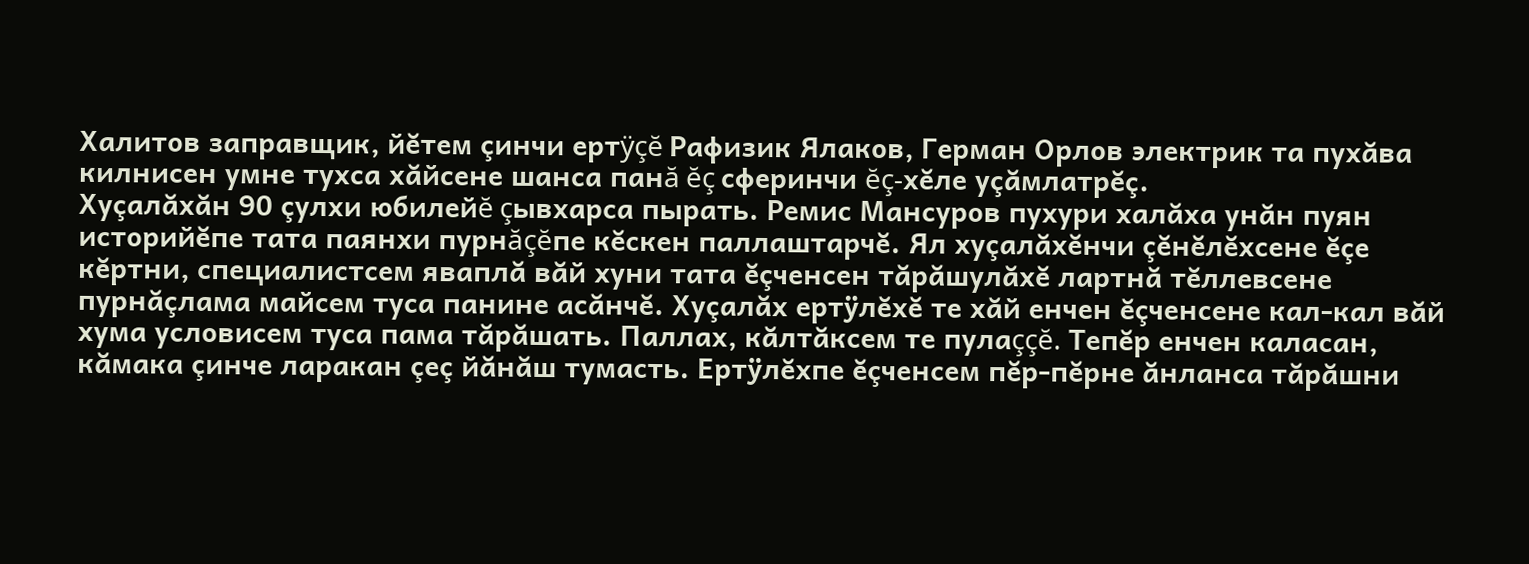Халитов заправщик, йĕтем çинчи ертÿçĕ Рафизик Ялаков, Герман Орлов электрик та пухăва килнисен умне тухса хăйсене шанса панă ĕç сферинчи ĕç-хĕле уçăмлатрĕç.
Хуçалăхăн 90 çулхи юбилейĕ çывхарса пырать. Ремис Мансуров пухури халăха унăн пуян историйĕпе тата паянхи пурнăçĕпе кĕскен паллаштарчĕ. Ял хуçалăхĕнчи çĕнĕлĕхсене ĕçе кĕртни, специалистсем яваплă вăй хуни тата ĕçченсен тăрăшулăхĕ лартнă тĕллевсене пурнăçлама майсем туса панине асăнчĕ. Хуçалăх ертÿлĕхĕ те хăй енчен ĕçченсене кал-кал вăй хума условисем туса пама тăрăшать. Паллах, кăлтăксем те пулаççĕ. Тепĕр енчен каласан, кăмака çинче ларакан çеç йăнăш тумасть. Ертÿлĕхпе ĕçченсем пĕр-пĕрне ăнланса тăрăшни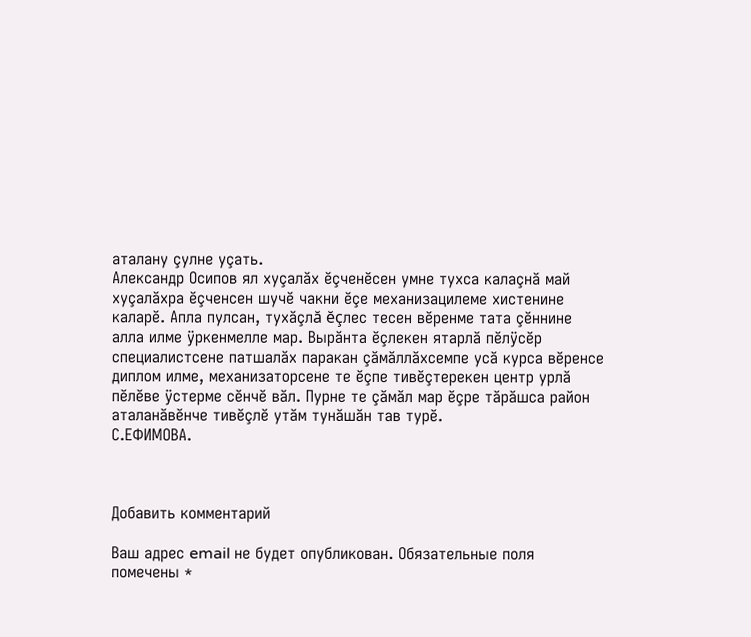аталану çулне уçать.
Александр Осипов ял хуçалăх ĕçченĕсен умне тухса калаçнă май хуçалăхра ĕçченсен шучĕ чакни ĕçе механизацилеме хистенине каларĕ. Апла пулсан, тухăçлă ĕçлес тесен вĕренме тата çĕннине алла илме ÿркенмелле мар. Вырăнта ĕçлекен ятарлă пĕлÿсĕр специалистсене патшалăх паракан çăмăллăхсемпе усă курса вĕренсе диплом илме, механизаторсене те ĕçпе тивĕçтерекен центр урлă пĕлĕве ÿстерме сĕнчĕ вăл. Пурне те çăмăл мар ĕçре тăрăшса район аталанăвĕнче тивĕçлĕ утăм тунăшăн тав турĕ.
С.ЕФИМОВА.



Добавить комментарий

Ваш адрес email не будет опубликован. Обязательные поля помечены *